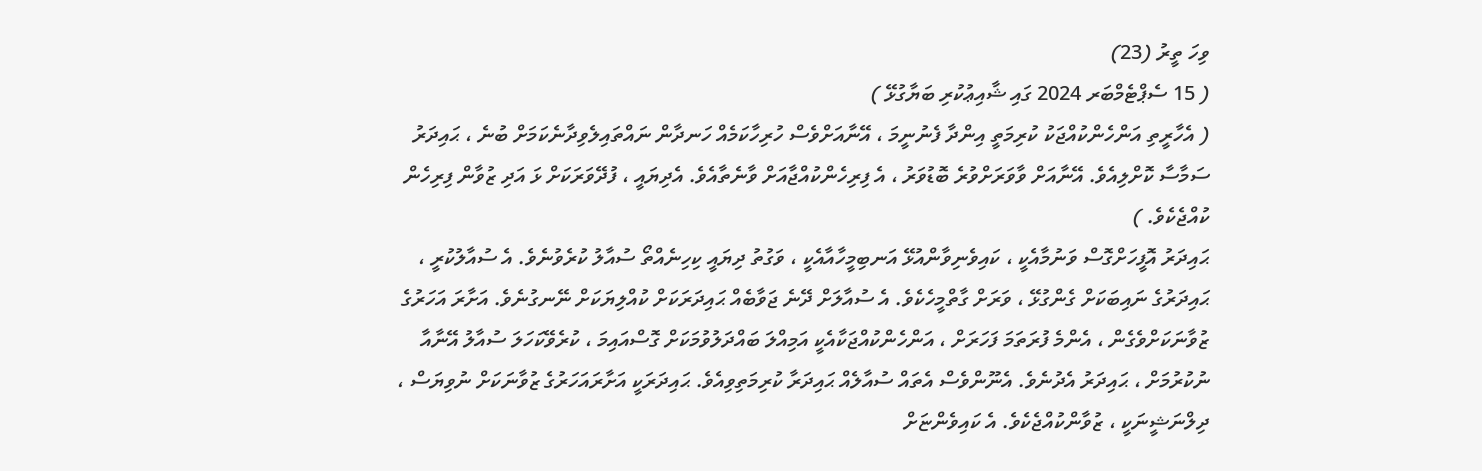ވިހަ ތީރު (23)
( 15 ސެޕްޓެމްބަރ 2024 ގައި ޝާއިޢުކުރި ބަޔާގުޅޭ )
( އެހާރީތި އަންހެންކުއްޖަކު ކުރިމަތީ އިންދާ ފެނުނީމަ ، އޭނާއަށްވެސް ހުރިހާކަމެއް ހަނދާން ނައްތައިލެވިދާނެކަމަށް ބުނެ ، ޙައިދަރު ސަމާސާ ކޮށްލިއެވެ. އޭނާއަށް ވާވަރަށްވުރެ ބޮޑުވަރު ، އެ ފިރިހެންކުއްޖާއަށް ވާނެތާއެވެ. އެދިޔައީ ، ފުދޭވަރަކަށް ޅަ އަދި ޒުވާން ފިރިހެން ކުއްޖެކެވެ. )
ޙައިދަރު އޮފީހަށްގޮސް ވަނުމާއެކީ ، ކައިވެނިވާންއުޅޭ އަނބިމީހާއާއެކީ ، ވަގުތު ދިޔައީ ކިހިނެއްތޯ ސުއާލު ކުރެވުނެވެ. އެ ސުއާލުކުރީ ، ޙައިދަރުގެ ނައިބަކަށް ގެންގުޅޭ ، ވަރަށް ގާތްމީހެކެވެ. އެ ސުއާލަށް ދޭނެ ޖަވާބެއް ޙައިދަރަކަށް ކުއްލިޔަކަށް ނޭނގުނެވެ. އަށާރަ އަހަރުގެ ޒުވާނަކަށްވެގެން ، އެންމެ ފުރަތަމަ ފަހަރަށް ، އަންހެންކުއްޖަކާއެކީ އަމިއްލަ ބައްދަލުވުމަކަށް ގޮސްއައިމަ ، ކުރެވޭކަހަލަ ސުއާލު އޭނާއާ ނުކުރުމަށް ، ޙައިދަރު އެދުނެވެ. އެނޫންވެސް އެތައް ސުއާލެއް ޙައިދަރާ ކުރިމަތިވިއެވެ. ޙައިދަރަކީ އަށާރައަހަރުގެ ޒުވާނަކަށް ނުވިޔަސް ، ދިލްނަޝީނަކީ ، ޒުވާންކުއްޖެކެވެ. އެ ކައިވެންޏަށް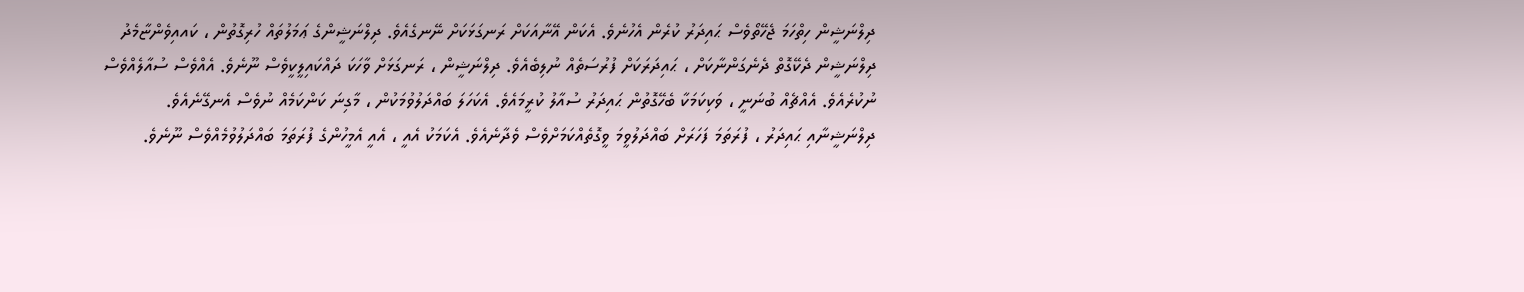ދިލްނަޝީން ހިތްހަމަ ޖެހޭތޯވެސް ޙައިދަރު ކުރެން އެހުނެވެ. އެކަން އޭނާއަކަށް ރަނގަޅަކަށް ނޭނގެއެވެ. ދިލްނަޝީންގެ ޢަމަލުތައް ހުރިގޮތުން ، ކައއިވެންޏާމެދު ދިލްނަޝީން ދެކޭގޮތް ދެނެގަންނާކަށް ، ޙައިދަރަކަށް ފުރުސަތެއް ނުލިބެއެވެ. ދިލްނަޝީން ، ރަނގަޅަށް ވާހަކަ ދައްކައިލީކީވެސް ނޫނެވެ. އެއްވެސް ސުއާލެއްވެސް ނުކުރެއެވެ. އެއްޗެއް ބުނަނީ ، ވަކިކަމަކާ ބެހޭގޮތުން ޙައިދަރު ސުއާލު ކުރީމައެވެ. އެކަހަލަ ބައްދަލުވުމަކުން ، މާގިނަ ކަންކަމެއް ނުވެސް އެނގޭނެއެވެ.
ދިލްނަޝީނާއި ޙައިދަރު ، ފުރަތަމަ ފަހަރަށް ބައްދަލުވީމަ ވީގޮތެއްކަމަށްވެސް ވެދާނެއެވެ. އެކަމަކު އެއީ ، އެއީ އެމީހުންގެ ފުރަތަމަ ބައްދަލުވުމެއްވެސް ނޫނެވެ.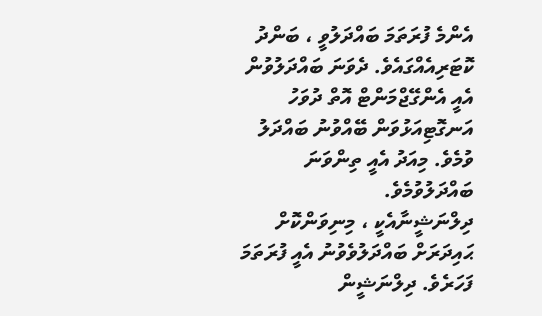އެންމެ ފުރަތަމަ ބައްދަލުވީ ، ބަންދު ކޮޓަރިއެއްގައެވެ. ދެވަނަ ބައްދަލުވުން އެއީ އެންގޭޖްމަންޓް އޮތް ދުވަހު އަނގޮޓިއަޅުވަން ބޭއްވުނު ބައްދަލު ވުމެވެ. މިއަދު އެއީ ތިންވަނަ ބައްދަލުވުމެވެ.
ދިލްނަޝީނާއެކީ ، މިނިވަންކޮށް ޙައިދަރަށް ބައްދަލުވެވުނު އެއީ ފުރަތަމަ ފަހަރެވެ. ދިލްނަޝީން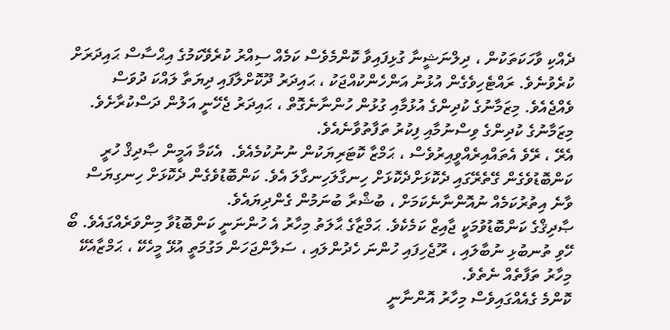ދެއްކި ވާހަކަތަކުން ، ދިލްނަޝީނާ ގުޅިފައިވާ ކޮންމެވެސް ކަމެއް ސިއްރު ކުރެވޭކަމުގެ އިޙްސާސް ޙައިދަރަށް ކުރެވުނެވެ. ރައްޓެހިވެގެން އުޅުނު އަންހެންކުއްޖަކު ، ޙައިދަރު ދޫކޮށްލާފައި ދިޔަތާ ލައްކަ ދުވަސް ވެއްޖެއެވެ. މިޒަމާނުގެ ކުދިންގެ އުޅުމާއި ގުޅުން ހުންނާނެގޮތް ، ޙައިދަރު ޖެހޭނީ އަލުން ދަސްކުރާށެވެ. މިޒަމާނުގެ ކުދިންގެ ވިސްނުމާއި ފިކުރު ތަފާތުވާނެއެވެ.
އެރޭ ، ރޭވެ އެތައްއިރެއްވީއިރުވެސް ، ޙަމްޒާ ކޮޓަރިޔަކުން ނުނުކުމެއެވެ.  އެކަމާ އަމީން ޞާދިޤް ހުރީ ކަންބޮޑުވެގެން ގޭތެރޭގައި ދެކޮޅަށްދެކޮޅަށް ހިނގާލަހިނގާލަ އެވެ. ކަންބޮޑުވެގެން ދެކޮޅަށް ހިނގިޔަސް ވާނެ އިތުރުކަމެއް ނުއޮންނާނެކަމަށް ، ބުޝްރާ ބުނަމުން ގެންދިޔައެވެ.
ޞާދިޤްގެ ކަންބޮޑުވުމަކީ ޖާއިޒް ކަމެކެވެ. ޙަމްޒާގެ ޙާލަތު މިހާރު އެ ހުންނަނީ ކަންބޮޑުވާ މިންވަރެއްގައެވެ. ބޯ ހޭވި ތުނބުޅި ނުބާލައި ، ރޫޖެހިފައި ހުންނަ ހެދުންލައި ، ސަލާންޖަހަން މަގުމަތީ އުޅޭ މީހެކޭ ، ޙަމްޒާއެކޭ މިހާރު ތަފާތެއް ނެތެވެ.
ކޮންމެ ގެއެއްގައިވެސް މިހާރު އޮންނާނީ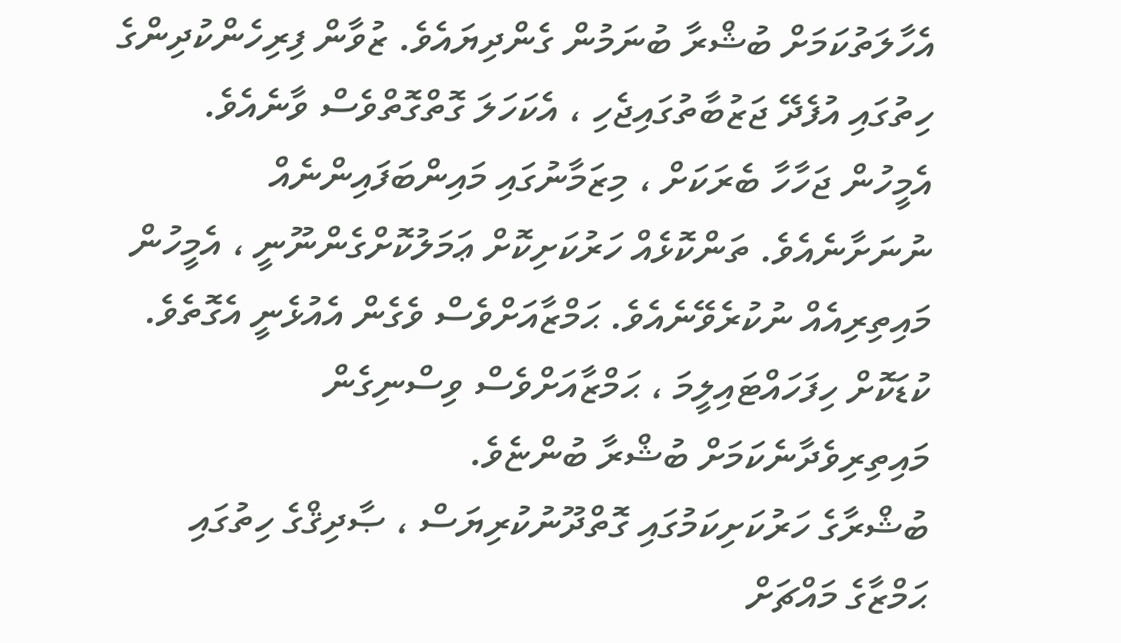އެހާލަތުކަމަށް ބުޝްރާ ބުނަމުން ގެންދިޔައެވެ. ޒުވާން ފިރިހެންކުދިންގެ ހިތުގައި އުފެދޭ ޖަޒުބާތުގައިޖެހި ، އެކަހަލަ ގޮތްގޮތްވެސް ވާނެއެވެ. އެމީހުން ޖަހާހާ ބެރަކަށް ، މިޒަމާނުގައި މައިންބަފައިންނެއް ނުނަށާނެއެވެ. ތަންކޮޅެއް ހަރުކަށިކޮށް ޢަމަލުކޮށްގެންނޫނީ ، އެމީހުން މައިތިރިއެއް ނުކުރެވޭނެއެވެ. ޙަމްޒާއަށްވެސް ވެގެން އެއުޅެނީ އެގޮތެވެ. ކުޑަކޮށް ހިފަހައްޓައިލީމަ ، ޙަމްޒާއަށްވެސް ވިސްނިގެން މައިތިރިވެދާނެކަމަށް ބުޝްރާ ބުންޏެވެ.
ބުޝްރާގެ ހަރުކަށިކަމުގައި ގޮތްދޫނުކުރިޔަސް ، ޞާދިޤްގެ ހިތުގައި ޙަމްޒާގެ މައްޗަށް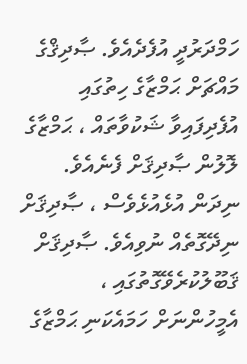ހަމްދަރުދީ އުފެދެއެވެ. ޞާދިޤްގެ މައްޗަށް ޙަމްޒާގެ ހިތުގައި އުފެދިފައިވާ ޝަކުވާތައް ، ޙަމްޒާގެ ލޮލުން ޞާދިޤަށް ފެނެއެވެ. ނިދަން އުޅެއުޅެވެސް ، ޞާދިޤަށް ނިދޭގޮތެއް ނުވިއެވެ. ޞާދިޤަށް ޤަބޫލުކުރެވޭގޮތުގައި ، އެމީހުންނަށް ހަމައެކަނި ޙަމްޒާގެ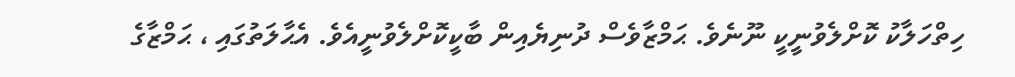ހިތްހަލާކު ކޮށްލެވުނީކީ ނޫނެވެ. ޙަމްޒާވެސް ދުނިޔެއިން ބާކީކޮށްލެވުނީއެވެ. އެޙާލަތުގައި ، ޙަމްޒާގެ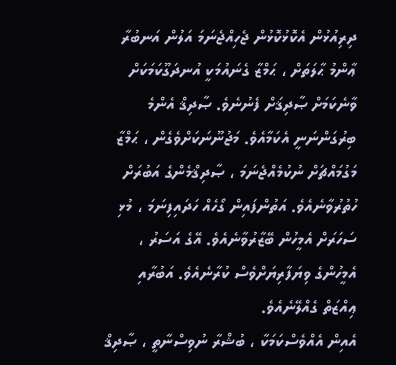ދިރިއުޅުން އެކޮޅުކޮޅުން ޖެހިއްޖެނަމަ އަލުން އަނބުރާ ޢާންމު ޙާލަތަށް ، ޙަމްޒާ ގެނައުމަކީ އުނދަގޫކަމަކަށް ވާނެކަމަށް ޞާދިޤަށް ފެނުނެވެ. ޞާދިޤް އެންމެ ބިރުގަންނަނީ އެކަމާއެވެ. މަޖުނޫނަކަށްވެގެން ، ޙަމްޒާ މަގުމައްޗަށް ނުކުމެއްޖެނަމަ ، ޞާދިޤްމެންގެ އަބުރަށް ހުތުރުވާނެއެވެ. އަތުންފައިން ގޯހެއް ހަދައިފިނަމަ ، މުޅި ސަހަރަށް އެމީހުން ބޭޒާރުވާނެއެވެ. އޭގެ އަސަރު ، އެމީހުންގެ ވިޔަފާރިޔަށްވެސް ކުރާނެއެވެ. އަބުރާއި ޢިއްޒަތް ގެއްލޭނެއެވެ.
އެއިން އެއްވެސްކަމަކާ ، ބުޝްރާ ނުވިސްނާތީ ، ޞާދިޤް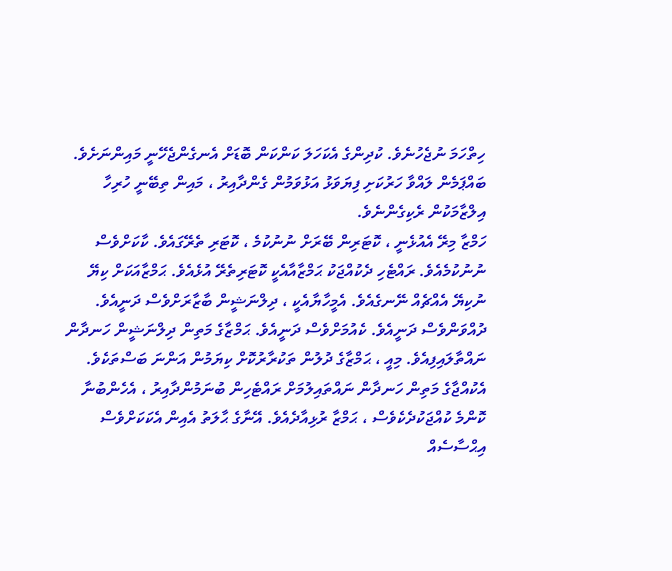ހިތްހަމަ ނުޖެހުނެވެ. ކުދިންގެ އެކަހަލަ ކަންކަން ބޮޑަށް އެނގެންޖެހޭނީ މައިންނަށެވެ. ބައްޕަމެން ލައްވާ ހަރުކަށި ފިޔަވަޅު އަޅުވަމުން ގެންދާއިރު ، މައިން ތިބޭނީ ހުރިހާ އިލްޒާމަކުން ރެކިގެންނެވެ.
ހަމްޒާ މިރޭ އެއުޅެނީ ، ކޮޓަރިން ބޭރަށް ނުނުކުމެ ، ކޮޓަރި ތެރޭގައެވެ. ކާކަށްވެސް ނުނުކުމެއެވެ. ރައްޓެހި ދެކުއްޖަކު ޙަމްޒާއާއެކީ ކޮޓަރިތެރޭ އުޅެއެވެ. ޙަމްޒާއަކަށް ކިޔޭ ނުކިޔޭ އެއްޗެއް ނޭނގެއެވެ. އެމީހާޔާއެކީ ، ދިލްނަޝީން ބާޒާރަށްވެސް ދަނީއެވެ. ދުއްވަންވެސް ދަނީއެވެ. ކެއުމަށްވެސް ދަނީއެވެ. ޙަމްޒާގެ މަތިން ދިލްނަޝީން ހަނދާން ނައްތާލައިފިއެވެ. މިއީ ، ޙަމްޒާގެ ދުލުން ތަކުރާރުކޮށް ކިޔަމުން އަންނަ ބަސްތަކެވެ.
އެކުއްޖާގެ މަތިން ހަނދާން ނައްތައިލުމަށް ރައްޓެހިން ބުނަމުންދާއިރު ، އެހެންބުނާ ކޮންމެ ކުއްޖަކުދެކެވެސް ، ޙަމްޒާ ރުޅިއާދެއެވެ. އޭނާގެ ޙާލަތު އެއިން އެކަކަށްވެސް އިޙްސާސެއް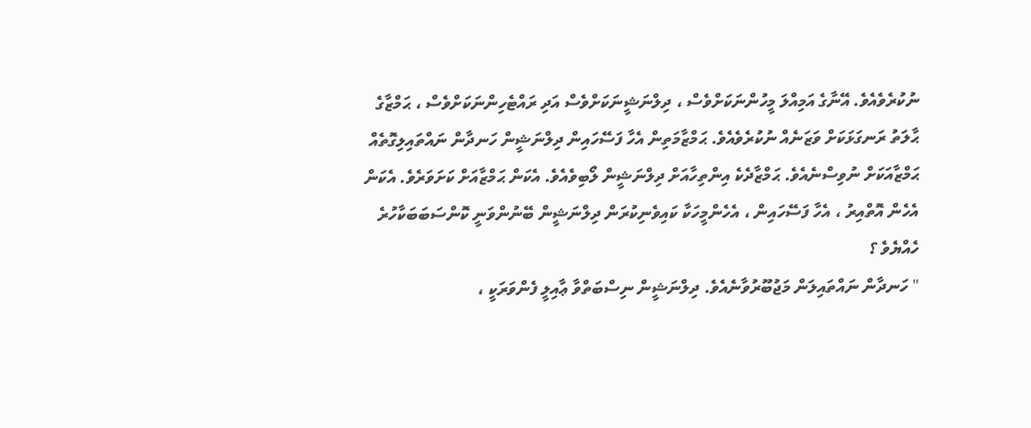ނުކުރެވެއެވެ. އޭނާގެ އަމިއްލަ މީހުންނަކަށްވެސް ، ދިލްނަޝީނަކަށްވެސް އަދި ރައްޓެހިންނަކަށްވެސް ، ޙަމްޒާގެ ޙާލަތު ރަނގަޅަކަށް ވަޒަނެއް ނުކުރެވެއެވެ. ޙަމްޒާމަތިން އެހާ ފަސޭހައިން ދިލްނަޝީން ހަނދާން ނައްތައިލިގޮތެއް ޙަމްޒާއަކަށް ނުވިސްނެއެވެ. ޙަމްޒާދެކެ އިންތިހާއަށް ދިލްނަޝީން ލޯބިވެއެވެ. އެކަން ޙަމްޒާއަށް ކަށަވަރެވެ. އެކަން އެހެން އޮތްއިރު ، އެހާ ފަސޭހައިން ، އެހެންމީހަކާ ކައިވެނިކުރަން ދިލްނަޝީން ބޭނުންވަނީ ކޮންސަބަބަކާހުރެ ހެއްޔެވެ ؟
" ހަނދާން ނައްތައިލަން މަޖުބޫރުވާނެއެވެ. ދިލްނަޝީން ނިސްބަތްވާ ޢާއިލީ ފެންވަރަކީ ،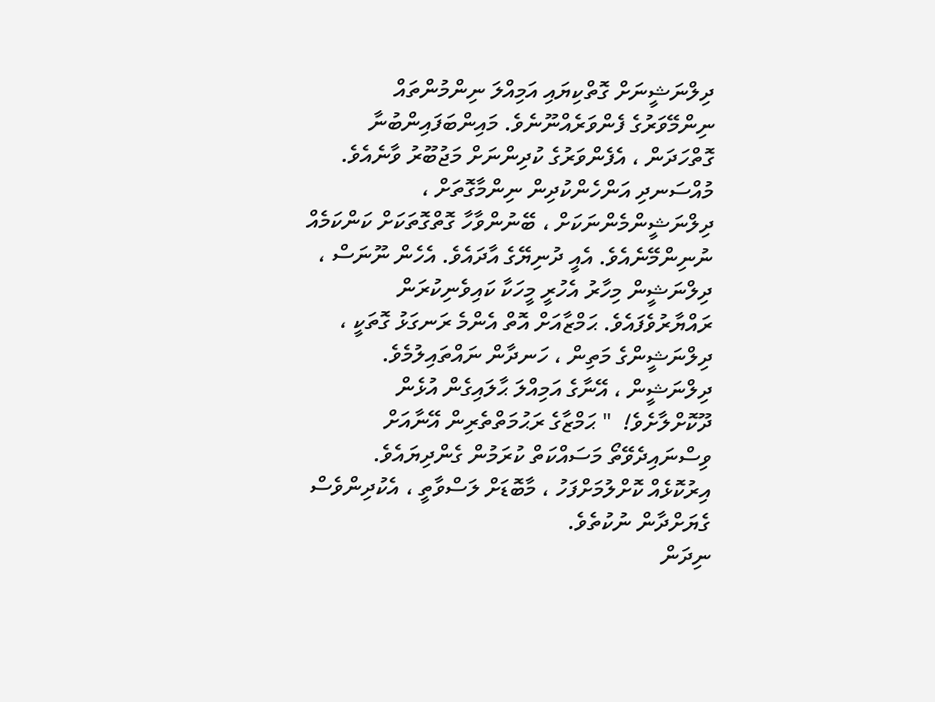ދިލްނަޝީނަށް ގޮތްކިޔައި އަމިއްލަ ނިންމުންތައް ނިންމޭވަރުގެ ފެންވަރެއްނޫނެވެ. މައިންބަފައިންބުނާ ގޮތްހަދަން ، އެފެންވަރުގެ ކުދިންނަށް މަޖުބޫރު ވާނެއެވެ. މުއްސަނދި އަންހެންކުދިން ނިންމާގޮތަށް ، ދިލްނަޝީންމެންނަކަށް ، ބޭނުންވާހާ ގޮތްގޮތަކަށް ކަންކަމެއް ނުނިންމޭނެއެވެ. އެއީ ދުނިޔޭގެ އާދައެވެ. އެހެން ނޫނަސް ، ދިލްނަޝީން މިހާރު އެހުރީ މީހަކާ ކައިވެނިކުރަން ރައްޔާރުވެފައެވެ. ޙަމްޒާއަށް އޮތް އެންމެ ރަނގަޅު ގޮތަކީ ، ދިލްނަޝީންގެ މަތިން ، ހަނދާން ނައްތައިލުމެވެ. ދިލްނަޝީން ، އޭނާގެ އަމިއްލަ ޙާލައިގެން އުޅެން ދޫކޮށްލާށެވެ!  " ޙަމްޒާގެ ރަޙުމަތްތެރިން އޭނާއަށް ވިސްނައިދެވޭތޯ މަސައްކަތް ކުރަމުން ގެންދިޔައެވެ.
އިރުކޮޅެއް ކޮށްލުމަށްފަހު ، މާބޮޑަށް ލަސްވާތީ ، އެކުދިންވެސް ގެޔަށްދާން ނުކުތެވެ.
ނިދަން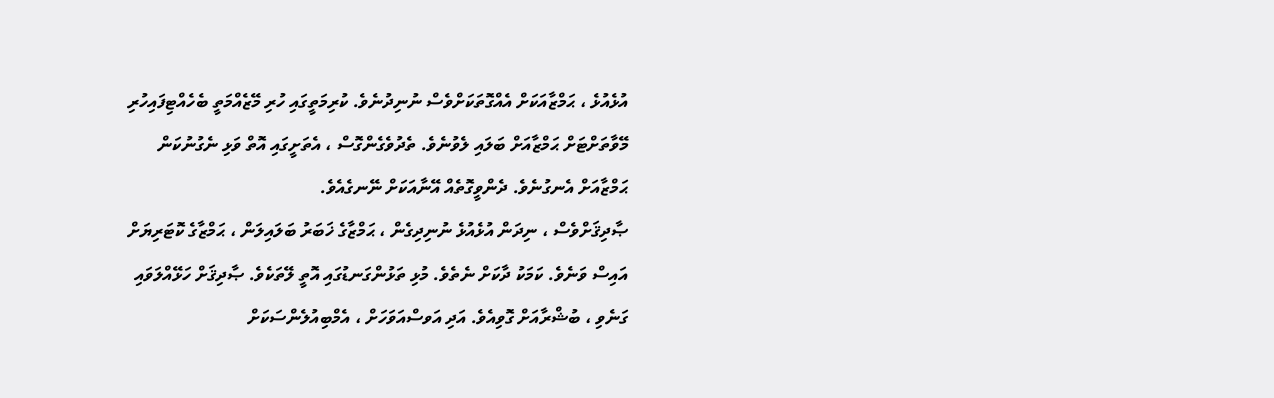އުޅެއުޅެ ، ޙަމްޒާއަކަށް އެއްގޮތަކަށްވެސް ނުނިދުނެވެ. ކުރިމަތީގައި ހުރި މޭޒެއްމަތީ ބެހެއްޓިފައިހުރި މޭވާތަށްޓަށް ޙަމްޒާއަށް ބަލައި ލެވުނެވެ. ތެދުވެގެންގޮސް ، އެތަށީގައި އޮތް ވަޅި ނެގުނުކަން ޙަމްޒާއަށް އެނގުނެވެ. ދެންވީގޮތެއް އޭނާއަކަށް ނޭނގެއެވެ.
ޞާދިޤަށްވެސް ، ނިދަން އުޅެއުޅެ ނުނިދިގެން ، ޙަމްޒާގެ ޚަބަރު ބަލައިލަން ، ޙަމްޒާގެ ކޮޓަރިޔަށް އައިސް ވަނެވެ. ކަމަކު ދާކަށް ނެތެވެ. މުޅި ތަޅުންގަނޑުގައި އޮތީ ލޭތަކެވެ. ޞާދިޤަށް ހަޅޭއްލަވައި ގަނެވި ، ބުޝްރާއަށް ގޮވިއެވެ. އަދި އަވސްއަވަހަށް ، އެމްބިއުލެންސަކަށް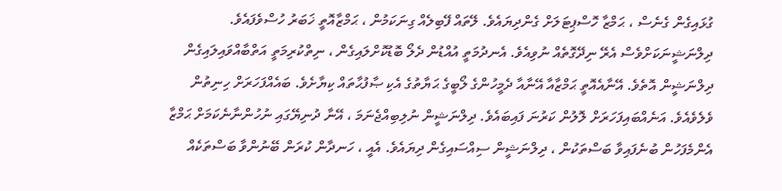ގުޅައިގެން ގެނެސް ، ޙަމްޒާ ހޮސްޕިޓަލަށް ގެންދިޔައެވެ. ލޭތައް ފޭބިލެއް ގިނަކަމުން ، ޙަމްޒާއޮތީ ޚަބަރު ހުސްވެފައެވެ.
ދިލްނަޝީނަކަށްވެސް އެރޭ ނިދޭގޮތެއް ނުވިއެވެ. އެނދުމަތީ އުއްޑުން ދެލޯ ބޮޑުކޮށްލައިގެން ، ނިތްކުރިމަތީ އަތްބާއްވައިލައިގެން ދިލްނަޝީން އޮތެވެ. އޭނާއެއޮތީ ޙަމްޒާއާ އޭނާއާ ދެމީހުންގެ ލޯބީގެ ޙަޔާތުގެ އެކި ޞާފުޙާތައް ކިޔާށެވެ. ބައެއްފަހަރަށް ހިނިތުން ވެލެވެއެވެ. އަނެއްބައިފަހަރަށް ލޮލުން ކަރުނަ ފައިބައެވެ. ދިލްނަޝީން ނުލިބިއްޖެނަމަ ، އޭނާ ދުނިޔޭގައި ނުހުންނާނެކަމަށް ޙަމްޒާ އެންމެފަހުން ބުނެފައިވާ ބަސްތަކުން ، ދިލްނަޝީން ސިއްސައިގެން ދިޔައެވެ. އެއީ ، ހަނދާން ކުރަން ބޭނުންވާ ބަސްތަކެއް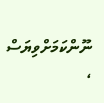ނޫންކަމަށްވިޔަސް ،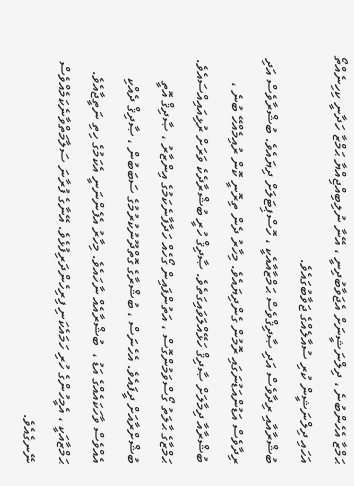ޙަމްޒާ އެހެންބުނެ ، ދިލްނަޝީނަށް އެޖަވާބުދިނީ ، އޭނާ ނުލިބިއްޖިއްޔާ ޙަމްޒާ ހަދާނީ ކިހިނެއްތޯ އަހައި ދިލްނަޝީން ކުރި ސުއާލެއްގެ ޖަވާބުގައެވެ.
ބުޝްރާއާއި ރިދާވެސް އަދި ޞާދިޤްވެސް ޙަމްޒާއާއެކީ ، ހޮސްޕިޓަލަށް ދިޔައެވެ. ބުޝްރާވެސް އަދި ރިދާވެސް އަޑުންއަޑުނަގައި ރޮމުން ގެންދިޔައެވެ. މިހާރު ދެން ތިރޮނީ ކޮން ރުއިމެއްހޭ ބުނެ ، ބުޝްރާއާ ދިމާލަށް ޞާދިޤް ހަޅޭއްލަވައިގަތެވެ. ޞާދިޤް ހުރީ ބުޝްރާދެކެ ވަރަށް ރުޅިއައިއްސައެވެ. ޙަމްޒާގެ ޙާލަތު ގޯސްވަމުންގޮސް ، އަތުންފައިން ގޯހެއް ހަދާފާނެކަމުގެ އިންޒާރު ، ޞާދިޤް އޮތީ ބުޝްށްރާއަށް ދީފައެވެ. އެހެނަސް ، ބުޝްރާގެ ގޮތްދޫނުކުރުމުގެ ސަބަބުން ، ޞާދިޤް ދެއްކި އެއްވެސް ވާހަކައެއްގެ އަޑު ،  ބުޝްރާއެއް ނާހައެވެ. މިހާރު އެފެންނަނީ އެކަމުގެ ހިތި ނަތީޖާއެވެ. ޙަމްޒާއަކީ ، އެމީހުންގެ ހުރި ހަމައެކަނި ފިރިހެންދަރިފުޅެވެ. އޭނާގެ ފުރާނަ ސަލާމަތްވާނެކަމެއްވެސް ނޭނގެއެވެ.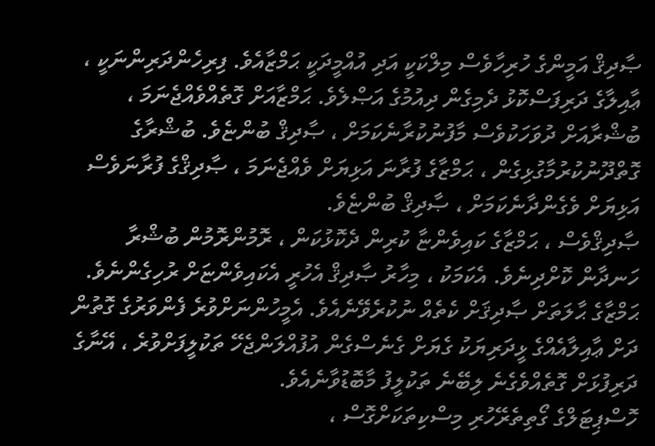ޞާދިޤް އަމީންގެ ހުރިހާވެސް މިލްކަކީ އަދި އުއްމީދަކީ ޙަމްޒާއެވެ. ފިރިހެންދަރިންނަކީ ، ޢާއިލާގެ ދަރިފަސްކޮޅު ދެމިގެން ދިއުމުގެ އަޞްލެވެ. ޙަމްޒާއަށް ގޮތެއްވެއްޖެނަމަ ، ބުޝްރާއަށް ދުވަހަކުވެސް މާފުނުކުރާނެކަމަށް ، ޞާދިޤް ބުންޏެވެ. ބުޝްރާގެ ގޮތްދޫނުކުރުމާގުޅިގެން ، ޙަމްޒާގެ ފުރާނަ އަޅިޔަށް ވެއްޖެނަމަ ، ޞާދިޤްގެ ފުރާނަވެސް އަޅިޔަށް ވެގެންދާނެކަމަށް ، ޞާދިޤް ބުންޏެވެ.
ޞާދިޤްވެސް ، ޙަމްޒާގެ ކައިވެންޏާ ކުރިން ދެކޮޅުކަން ، ރޮމުންރޮމުން ބުޝްރާ ހަނދާން ކޮށްދިނެވެ. އެކަމަކު ، މިހާރު ޞާދިޤް އެހުރީ އެކައިވެންޏަށް ރުހިގެންނެވެ. ޙަމްޒާގެ ޙާލަތަށް ޞާދިޤަށް ކެތެއް ނުކުރެވޭނެއެވެ. އެމީހުންނަށްވުރެ ފެންވަރުގެ ގޮތުން ދަށް ޢާއިލާއެއްގެ ޅީދަރިޔަކު ގެޔަށް ގެނެސްގެން އުފުއްލަންޖެހޭ ތަކުލީފަށްވުރެ ، އޭނާގެ ދަރިފުޅަށް ގޮތެއްވެގެނެ ލިބޭނެ ތަކުލީފު މާބޮޑުވާނެއެވެ.
ހޮސްޕިޓަލްގެ ގޯތިތެރޭހުރި މިސްކިތަކަށްގޮސް ،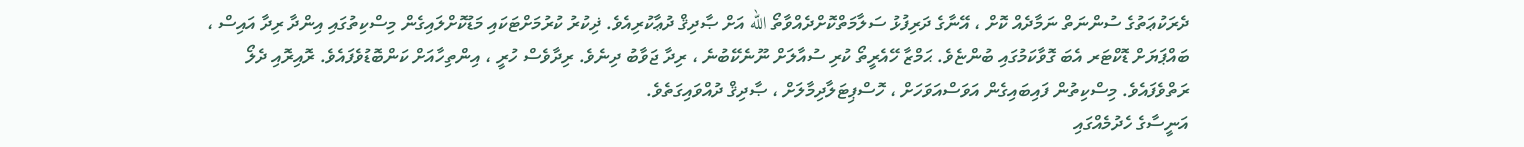ދެރަކުޢަތުގެ ސުންނަތް ނަމާދެއް ކޮށް ، އޭނާގެ ދަރިފުޅު ސަލާމަތްކޮށްދެއްވާތޯ الله އަށް ޞާދިޤް ދުޢާކުރިއެވެ. ޛިކުރު ކުރުމަށްޓަކައި މަޑުކޮށްލައިގެން މިސްކިތުގައި އިންދާ ރިދާ އައިސް ، ބައްޕަޔަށް ޑޮކްޓަރ އެބަ ގޮވާކަމުގައި ބުންޏެވެ. ޙަމްޒާ ހޭއެރީތޯ ކުރި ސުއާލަށް ނޫނެކޭބުނެ ، ރިދާ ޖަވާބު ދިނެވެ. ރިދާވެސް ހުރީ ، އިންތިހާއަށް ކަންބޮޑުވެފައެވެ. ރޮއިރޮއި ދެލޯ ރަތްވެފައެވެ. މިސްކިތުން ފައިބައިގެން އަވަސްއަވަހަށް ، ހޮސްޕިޓަލާދިމާލަށް ، ޞާދިޤް ދުއްވައިގަތެވެ.
އަނީސާގެ ހެދުމެއްގައި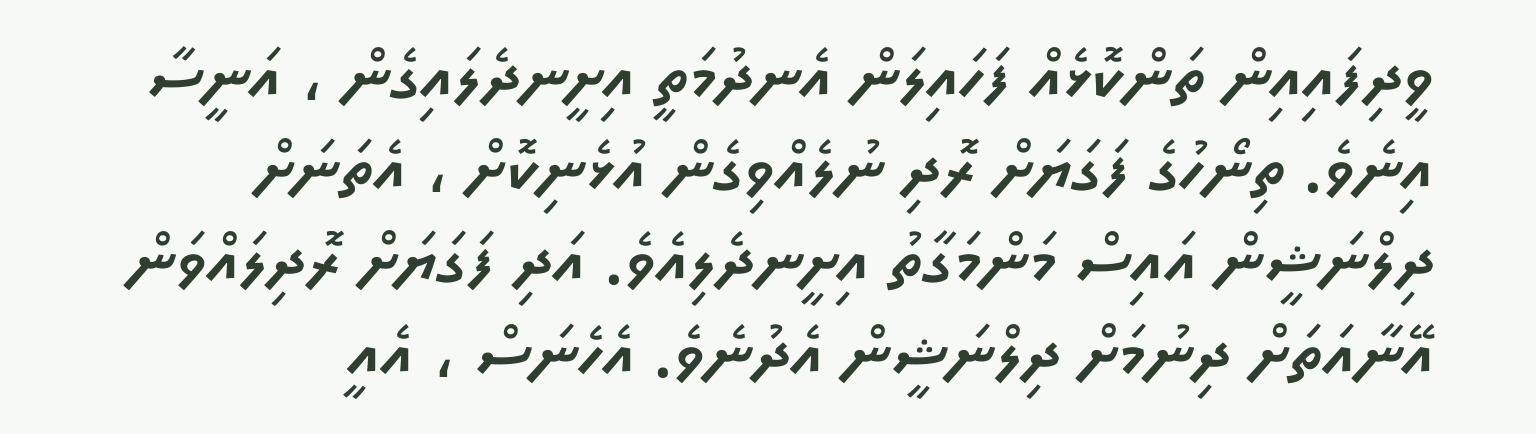ވީދިފައިއިން ތަންކޮޅެއް ފަހައިލަން އެނދުމަތީ އިށީނދެލައިގެން ، އަނީސާ އިނެވެ. ތިނޯހުގެ ފަގަޔަށް ރޮދި ނުލެއްވިގެން އުޅެނިކޮށް ، އެތަނަށް ދިލްނަޝީން އައިސް މަންމަގާތު އިށީނދެލިއެވެ. އަދި ފަގަޔަށް ރޮދިލައްވަން އޭނާއަތަށް ދިނުމަށް ދިލްނަޝީން އެދުނެވެ. އެހެނަސް ، އެއީ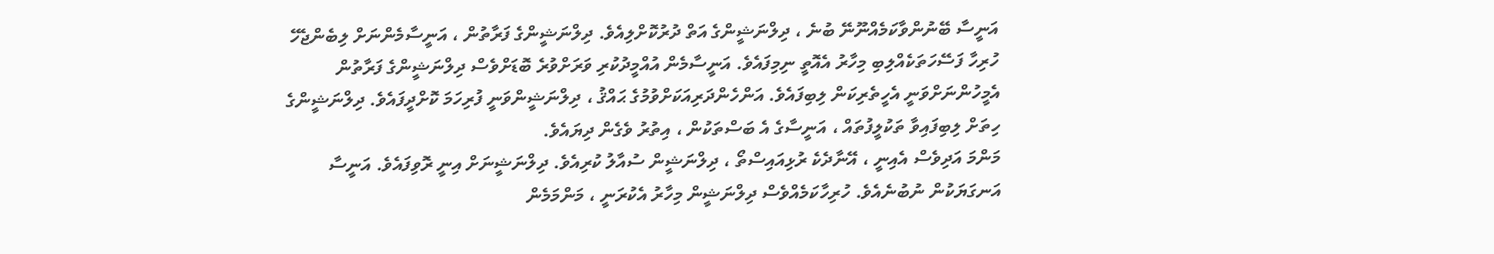އަނީސާ ބޭނުންވާކަމެއްނޫނޭ ބުނެ ، ދިލްނަޝީންގެ އަތް ދުރުކޮށްލިއެވެ. ދިލްނަޝީންގެ ފަރާތުން ، އަނީސާމެންނަށް ލިބެންޖެހޭ ހުރިހާ ފަސޭހަތަކެއްލިބި މިހާރު އެއޮތީ ނިމިފައެވެ. އަނީސާމެން އުއްމީދުކުރި ވަރަށްވުރެ ބޮޑަށްވެސް ދިލްނަޝީންގެ ފަރާތުން އެމީހުންނަށްވަނީ އެހީތެރިކަން ލިބިފައެވެ. އަންހެންދަރިއަކަށްވުމުގެ ޙައްޤު ، ދިލްނަޝީންވަނީ ފުރިހަމަ ކޮށްދީފައެވެ. ދިލްނަޝީންގެ ހިތަށް ލިބިފައިވާ ތަކުލީފުތައް ، އަނީސާގެ އެ ބަސްތަކުން ، އިތުރު ވެގެން ދިޔައެވެ.
މަންމަ އަދިވެސް އެއިނީ ، އޭނާދެކެ ރުޅިއައިސްތޯ ، ދިލްނަޝީން ސުއާލު ކުރިއެވެ. ދިލްނަޝީނަށް އިނީ ރޮވިފައެވެ. އަނީސާ އަނގަޔަކުން ނުބުނެއެވެ. ހުރިހާކަމެއްވެސް ދިލްނަޝީން މިހާރު އެކުރަނީ ، މަންމަމެން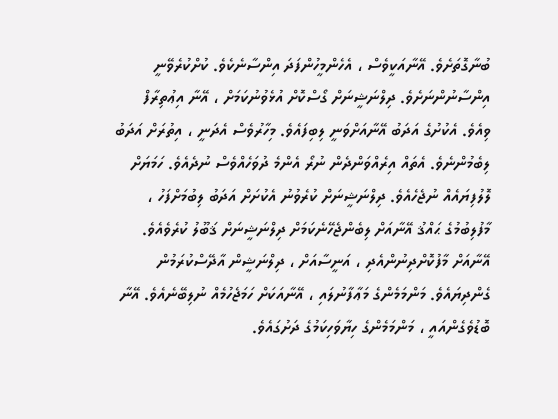ބުނާގޮތަށެވެ. އޭނާއަކީވެސް ، އެހެންމީހުންފަދަ އިންސާނެކެވެ. ކުށްކުރެވޭނީ އިންސާނުންނަށެވެ. ދިލްނަޝީނަށް ގޯސްކޮށް އުޅެވުނުކަމަށް ، އޭނާ އިޢުތިރާފް ވިއެވެ. އެކުށުގެ އަދަބު އޭނާއަށްވަނީ ލިބިފައެވެ. މިހާރުވެސް އެދަނީ ، އިތުރަށް އަދަބު ލިބެމުންނެވެ. އެތައް އިރެއްވަންދެން ނުރޯ އެންމެ ދުވަހެއްވެސް ނުދެއެވެ. ހަމަޔަށް ލޮލުފިޔައެއް ނުޖެހެއެވެ. ދިލްނަޝީނަށް ކުރެވުނު އެކުށަށް އަދަބު ލިބުމަށްފަހު ، މާފުލިބުމުގެ ޙައްޤު އޭނާއަށް ލިބެންޖެހޭނެކަމަށް ދިލްނަޝީނަށް ޤަބޫލު ކުރެވެއެވެ.
އޭނާއަށް މާފުކޮށްދިނުންއެދި ، އަނީސާއަށް ، ދިލްނަޝީން އާދޭސްކުރަމުން ގެންދިޔައެވެ. މަންމަމެންގެ މަޢާފާނުލައި ، އޭނާއަކަށް ހަމަޖެހުމެއް ނުލިބޭނެއެވެ. އޭނާ ބޮޑުވެގެންއައީ ، މަންމަމެންގެ ހިޔާވަހިކަމުގެ ދަށުގައެވެ.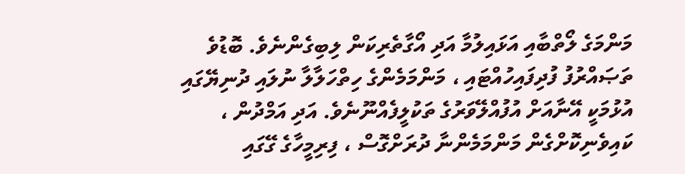މަންމަގެ ލޯތްބާއި އަޅައިލުމާ އަދި އޯގާތެރިކަން ލިބިގެންނެވެ. ބޮޑުވެ ތަޞައްރުފު ފުދިފައިހުއްޓައި ، މަންމަމެންގެ ހިތްހަލާލާ ނުލައި ދުނިޔޭގައި އުޅުމަކީ އޭނާއަށް އުފުއްލޭވަރުގެ ތަކުލީފެއްނޫނެވެ. އަދި އަމްދުން ، ކައިވެނިކޮށްގެން މަންމަމެންނާ ދުރަށްގޮސް ، ފިރިމީހާގެ ގޭގައި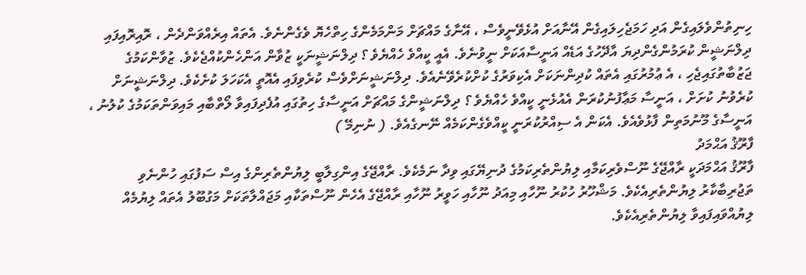ހިނިތުންވެލައިގެން އަދި ހަމަޖެހިލައިގެން އޭނާއަށް އުޅެވޭނީވެސް ، އޭނާގެ މައްޗަށް މަންމަމެންގެ ހިތްހެޔޮ ވެގެންނެވެ. އެތައް އިރެއްވަންދެން ، ރޮއިރޮއިފައި  ދިލްނަޝީން ކުރަމުންގެންދިޔަ އާދޭހުގެ އަޑެއް އަނީސާއަކަށް ނީވުނެވެ. އެއީ ކީއްވެ ހެއްޔެވެ ؟ ދިލްނަޝީނަކީ ޒުވާން އަންހެންކުއްޖެކެވެ. ޒުވާންކަމުގެ ޖަޒުބާތުގައިޖެހި ، އެ ޢުމުރުގައި އެތައް ކުދިންނަކަށް އެކިވަރުގެ ކުށްކުރެވޭނެއެވެ. ދިލްނަޝީނަށްވެސް ކުރެވިފައި އެއޮތީ އެކަހަލަ ކުށެކެވެ. ދިލްނަޝީނަށް ކުރެވުނު ކުށަށް ، އަނީސާ މަޢާފުނުކުރަން އެއުޅެނީ ކީއްވެ ހެއްޔެވެ ؟ ދިލްނަޝީންގެ މައްޗަށް އަނީސާގެ ހިތުގައި އުފެދިފައިވާ ލޯތްބާއި މައިވަންތަކަމުގެ ކުލުނު ، އަނީސާގެ މޫނުމަތިން ފާޅުވެއެވެ. އެކަން އެ ސިއްރުކުރަނީ ކީއްވެގެންކަމެއް ނޭނގެއެވެ. ( ނުނިމޭ )
ފާރޫޤު އަޙްމަދު
ފާރޫޤު އަޙްމަދަކީ ރާއްޖޭގެ ނޫސްވެރިކަމާއި ލިޔުންތެރިކަމުގެ ދުނިޔޭގައި ވިދާ ނަމެކެވެ. ރާއްޖޭގެ އިންގިލާބީ ލިޔުންތެރިންގެ އިސް ސަފުގައި ހުންނެވި ތަޖުރިބާކާރު ލިޔުންތެރިއެކެވެ. މަޝްހޫރު ހުކުރު ނޫހާއި މިއަދު ނޫހާއި ހަވީރު ނޫހާއި ރާއްޖޭގެ އެހެން ނޫސްތަކާއި މަޖައްލާތަކަށް މަގުބޫލު އެތައް ލިޔުމެއް ލިޔުއްވައިފައިވާ ލިޔުންތެރިއެކެވެ.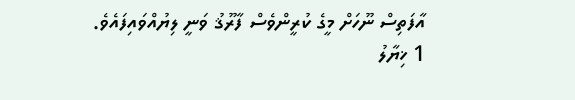އާފަތިސް ނޫހަށް މީގެ ކުރީންވެސް ފާރޫޤު ވަނީ ލިޔުއްވައިފައެވެ.
1 ޚިޔާލު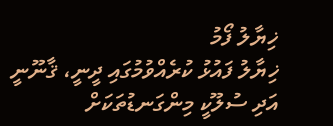ޚިޔާލު ފޯމު
ޚިޔާލު ފައުޅު ކުރެއްވުމުގައި ދީނީ، ޤާނޫނީ އަދި ސުލޫކީ މިންގަނޑުތަކަށް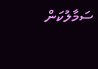ސަމާލުކަން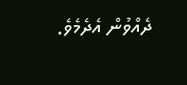ދެއްވުން އެދެމެވެ.